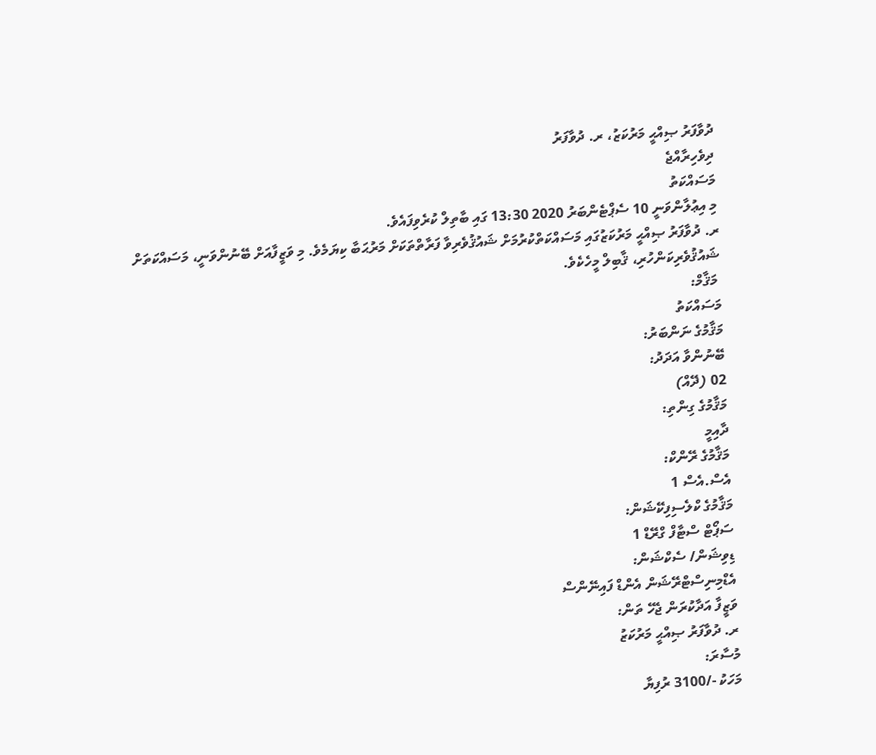ދުވާފަރު ޞިއްޙީ މަރުކަޒު، ރ. ދުވާފަރު
ދިވެހިރާއްޖެ
މަސައްކަތު
މި އިޢުލާންވަނީ 10 ސެޕްޓެންބަރު 2020 13:30 ގައި ބާތިލް ކުރެވިފައެވެ.
ރ. ދުވާފަރު ޞިއްޙީ މަރުކަޒުގައި މަސައްކަތްކުރުމަށް ޝައުޤުވެރިވާ ފަރާތްތަކަށް މަރުޙަބާ ކިޔަމެވެ. މި ވަޒީފާއަށް ބޭނުންވަނީ، މަސައްކަތަށް ޝައުޤުވެރިކަންހުރި، ޤާބިލް މީހެކެވެ.
 މަޤާމް:
މަސައްކަތު
މަޤާމުގެ ނަންބަރު:
ބޭނުންވާ އަދަދު:
02 (ދޭއް)
މަޤާމުގެ ގިންތި:
ދާއިމީ
މަޤާމުގެ ރޭންކް:
އެސް.އެސް 1
މަޤާމުގެ ކްލެސިފިކޭޝަން:
ސަޕޯޓް ސްޓާފް ގްރޭޑް 1
ޑިވިޝަން/ ސެކްޝަން:
އެޑްމިނިސްޓްރޭޝަން އެންޑް ފައިނޭންސް
ވަޒީފާ އަދާކުރަން ޖެހޭ ތަން:
ރ. ދުވާފަރު ޞިއްޙީ މަރުކަޒު
މުސާރަ:
މަހަކު -/3100 ރުފިޔާ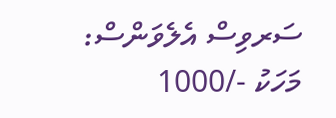ސަރވިސް އެލެވަންސް:
މަހަކު -/1000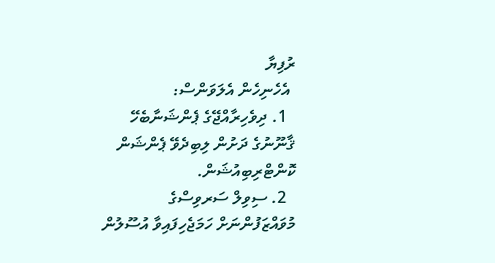ރުފިޔާ
 އެހެނިހެން އެލަވަންސް:
  1. ދިވެހިރާއްޖޭގެ ޕެންޝަނާބެހޭ ޤާނޫނުގެ ދަށުން ލިބިދެވޭ ޕެންޝަން ކޮންޓްރިބިއުޝަން.
  2. ސިވިލް ސަރވިސްގެ މުވައްޒަފުންނަށް ހަމަޖެހިފައިވާ އުސޫލުން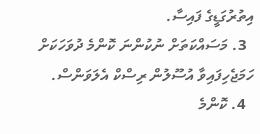އިތުރުގަޑީގެ ފައިސާ.
  3. މަސައްކަތަށް ނުކުންނަ ކޮންމެ ދުވަހަކަށް ހަމަޖެހިފައިވާ އުސޫލުން ރިސްކް އެލަވަންސް.
  4. ކޮންމެ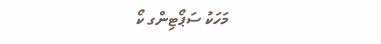މަހަކު ސަޕޯޓިންގ ކޯ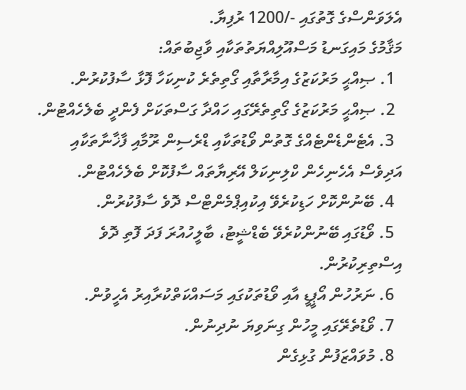އެލަވަންސްގެ ގޮތުގައި -/1200 ރުފިޔާ.
މަޤާމުގެ މައިގަނޑު މަސްއޫލިއްޔަތުތަކާއި ވާޖިބުތައް:
  1. ޞިއްޙީ މަރުކަޒުގެ އިމާރާތާއި ގޯތިތެރެ ކުނިކަހާ ފޮޅާ ސާފުކުރުން.
  2. ޞިއްޙީ މަރުކަޒުގެ ގޯތިތެރޭގައި ހައްދާ ގަސްތަކަށް ފެންދީ ބެލެހެއްޓުން.
  3. އެޓެންޑެންޓެއްގެ ގޮތުން ވޯޑުތަކާއި ޑްރެސިން ރޫމާއި ފާޚާނާތަކާއި އަދިވެސް އެހެނިހެން ކްލިނިކަލް އޭރިޔާތައް ސާފުކޮށް ބެލެހެއްޓުން.
  4. ބޭނުންކޮށް ހަޑިކުރެވޭ އިކުއިޕްމެންޓްސް ދޮވެ ސާފުކުރުން.
  5. ވޯޑުގައި ބޭނުންކުރެވޭ ބެޑްޝީޓު، ބާލީހުއުރަ ފަދަ ފޮތި ދޮވެ އިސްތިރިކުރުން.
  6. ނަރުހުން އޯޕީޑީ އާއި ވޯޑުތަކުގައި މަސައްކަތްކުރާއިރު އެހީވުން.
  7. ވޯޑުތެރޭގައި މީހުން ގިނަވިޔަ ނުދިނުން.
  8. މުވައްޒަފުން ގުޅިގެން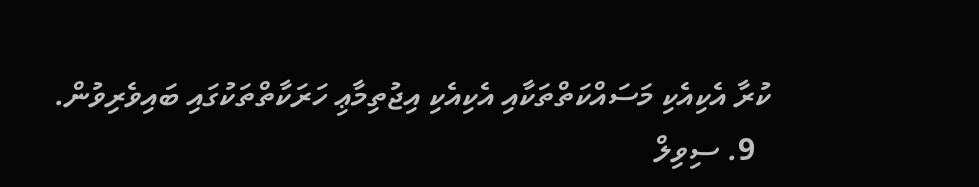ކުރާ އެކިއެކި މަސައްކަތްތަކާއި އެކިއެކި އިޖުތިމާޢި ހަރަކާތްތަކުގައި ބައިވެރިވުން.
  9. ސިވިލް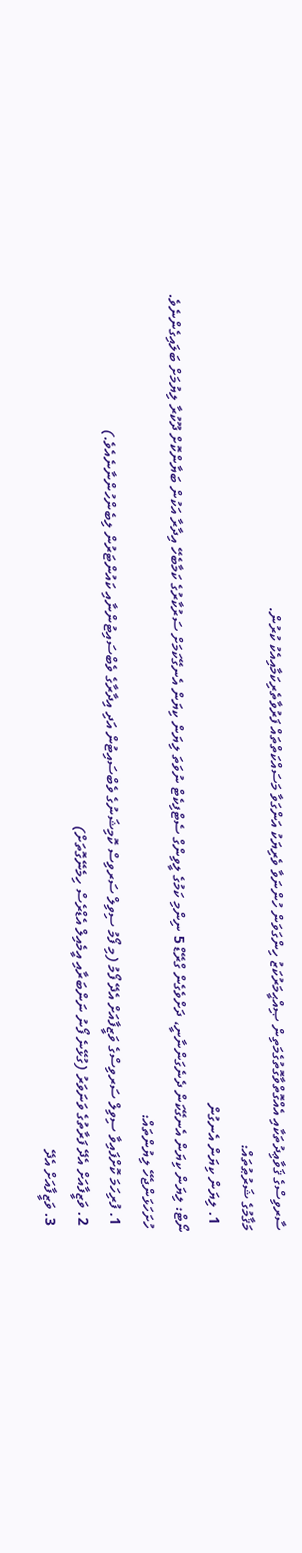ސާރވިސްގެ ޤަވާޢިދުތަކާއި އެއްގޮތްވާގޮތުގެމަތިން ޞިއްޙީމަރުކަޒު ހިންގަވަން ހުންނަވާ ވެރިޔަކު އަންގަވާ މަސައްކަތްތައް ފަރުވާތެރިކަމާއިއެކު ކުރުން.
މަޤާމުގެ ޝަރުޠުތައް:
  1. ލިޔަން ކިޔަން އެނގުން
ނޯޓް: ލިޔަން ކިޔަން އެނގޭކަން ދެނެގަންނާނީ، ދަށްވެގެން ގްރޭޑް 5 ނިންމި ކަމުގެ ލީވިންގް ސެޓްފިކެޓް ނުވަތަ ލިޔަން ކިޔަން އެނގޭކަމަށް ސަރުކާރުގެ ކަމާބެހޭ އިދާރާ އަކުން ބަޔާންކޮށް ދޫކުރާ ލިޔުމަށް ބަލައިގެންނެވެ.
 ހުށަހަޅަންޖެހޭ ލިޔުންތައް:
  1. ފުރިހަމަ ކޮށްފައިވާ ސިވިލް ސަރވިސްގެ ވަޒީފާއަށް އެދޭ ފޯމު (މި ފޯމު ސިވިލް ސަރވިސް ކޮމިޝަނުގެ ވެބްސައިޓުން އަދި އިދާރާގެ ވެބްސައިޓުންނާއި ކައުންޓަރުން ލިބެންހުންނާނެއެވެ.)
  2. ވަޒީފާއަށް އެދޭ ފަރާތުގެ ވަނަވަރު (ގުޅޭނެ ފޯނު ނަންބަރާއި އީމެއިލް އެޑްރެސް ހިމެނޭގޮތަށް)
  3. ވަޒީފާއަށް އެދޭ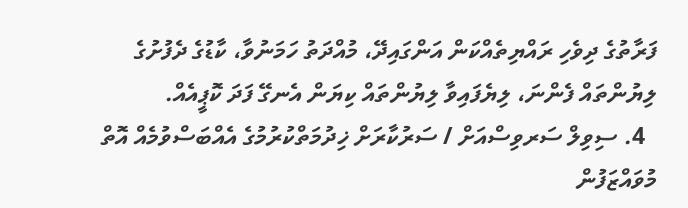ފަރާތުގެ ދިވެހި ރައްޔިތެއްކަން އަންގައިދޭ، މުއްދަތު ހަމަނުވާ، ކާޑުގެ ދެފުށުގެ ލިޔުންތައް ފެންނަ، ލިޔެފައިވާ ލިޔުންތައް ކިޔަން އެނގޭ ފަދަ ކޮޕީއެއް.
  4. ސިވިލް ސަރވިސްއަށް / ސަރުކާރަށް ޚިދުމަތްކުރުމުގެ އެއްބަސްވުމެއް އޮތް މުވައްޒަފުން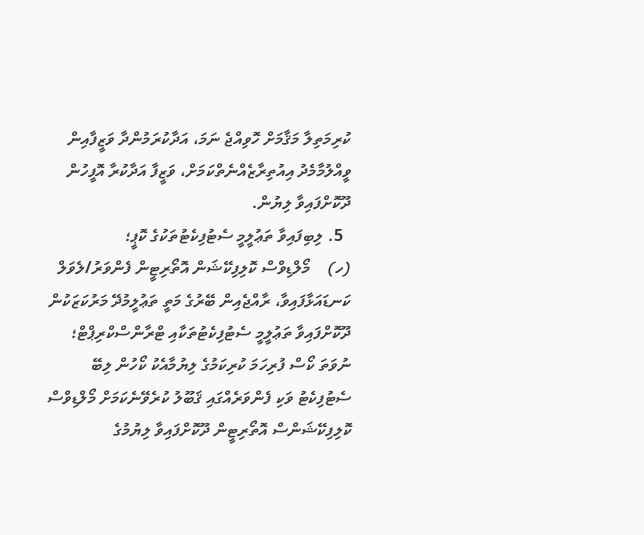ކުރިމަތިލާ މަޤާމަށް ހޮވިއްޖެ ނަމަ، އަދާކުރަމުންދާ ވަޒީފާއިން ވީއްލުމާމެދު އިއުތިރާޒެއްނެތްކަމަށް، ވަޒީފާ އަދާކުރާ އޮފީހުން ދޫކޮށްފައިވާ ލިޔުން.
  5. ލިބިފައިވާ ތަޢުލީމީ ސެޓުފިކެޓުތަކުގެ ކޮޕީ؛
(ހ)    މޯލްޑިވްސް ކޮލިފިކޭޝަން އޮތޯރިޓީން ފެންވަރު/ލެވަލް ކަނޑައަޅާފައިވާ، ރާއްޖެއިން ބޭރުގެ މަތީ ތަޢުލީމުދޭ މަރުކަޒަކުން ދޫކޮށްފައިވާ ތަޢުލީމީ ސެޓުފިކެޓުތަކާއި ޓްރާންސްކްރިޕްޓް؛ ނުވަތަ ކޯސް ފުރިހަމަ ކުރިކަމުގެ ލިޔުމާއެކު ކޯހުން ލިބޭ ސެޓުފިކެޓު ވަކި ފެންވަރެއްގައި ޤަބޫލު ކުރެވޭނެކަމަށް މޯލްޑިވްސް ކޮލިފިކޭޝަންސް އޮތޯރިޓީން ދޫކޮށްފައިވާ ލިޔުމުގެ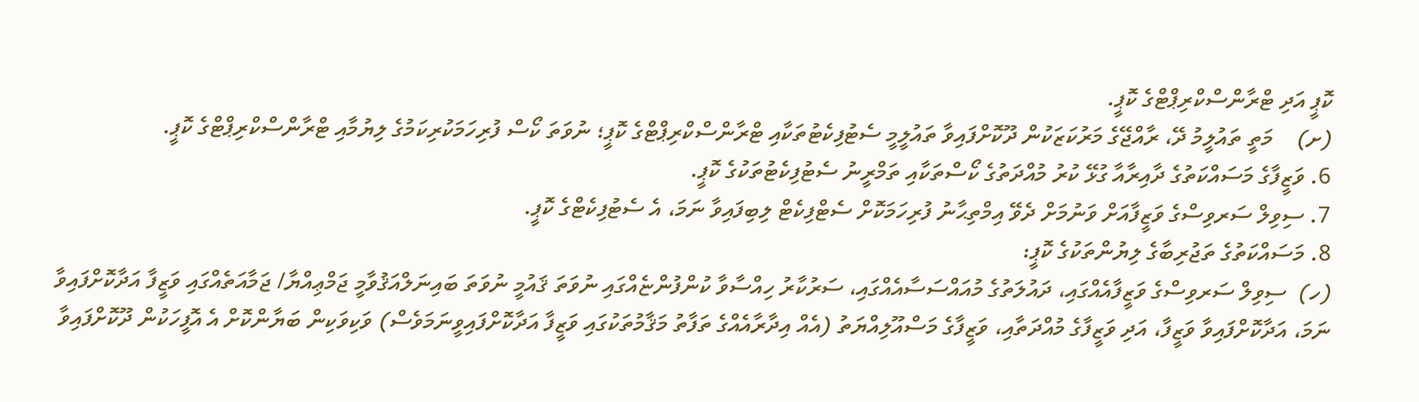ކޮޕީ އަދި ޓްރާންސްކްރިޕްޓްގެ ކޮޕީ.
(ށ)    މަތީ ތައުލީމު ދޭ، ރާއްޖޭގެ މަރުކަޒަކުން ދޫކޮށްފައިވާ ތައުލީމީ ސެޓުފިކެޓުތަކާއި ޓްރާންސްކްރިޕްޓްގެ ކޮޕީ؛ ނުވަތަ ކޯސް ފުރިހަމަކުރިކަމުގެ ލިޔުމާއި ޓްރާންސްކްރިޕްޓްގެ ކޮޕީ.
6. ވަޒީފާގެ މަސައްކަތުގެ ދާއިރާއާ ގުޅޭ ކުރު މުއްދަތުގެ ކޯސްތަކާއި ތަމްރީނު ސެޓުފިކެޓުތަކުގެ ކޮޕީ.
7. ސިވިލް ސަރވިސްގެ ވަޒީފާއަށް ވަނުމަށް ދެވޭ އިމްތިޙާނު ފުރިހަމަކޮށް ސެޓްފިކެޓް ލިބިފައިވާ ނަމަ، އެ ސެޓުފިކެޓްގެ ކޮޕީ.
8. މަސައްކަތުގެ ތަޖުރިބާގެ ލިޔުންތަކުގެ ކޮޕީ:
(ހ)  ސިވިލް ސަރވިސްގެ ވަޒީފާއެއްގައި، ދައުލަތުގެ މުއައްސަސާއެއްގައި، ސަރުކާރު ހިއްސާވާ ކުންފުންޏެއްގައި ނުވަތަ ޤައުމީ ނުވަތަ ބައިނަލްއަޤުވާމީ ޖަމްޢިއްޔާ/ ޖަމާއަތެއްގައި ވަޒީފާ އަދާކޮށްފައިވާ ނަމަ، އަދާކޮށްފައިވާ ވަޒީފާ، އަދި ވަޒީފާގެ މުއްދަތާއި، ވަޒީފާގެ މަސްއޫލިއްޔަތު (އެއް އިދާރާއެއްގެ ތަފާތު މަޤާމުތަކުގައި ވަޒީފާ އަދާކޮށްފައިވީނަމަވެސް) ވަކިވަކިން ބަޔާންކޮށް އެ އޮފީހަކުން ދޫކޮށްފައިވާ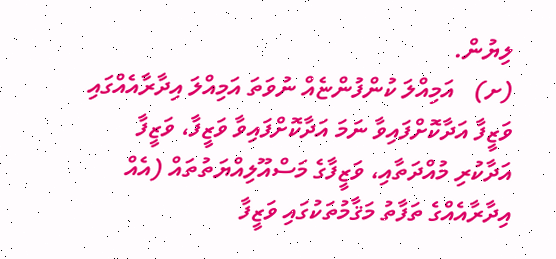ލިޔުން.
(ށ)   އަމިއްލަ ކުންފުންޏެއް ނުވަތަ އަމިއްލަ އިދާރާއެއްގައި ވަޒީފާ އަދާކޮށްފައިވާ ނަމަ އަދާކޮށްފައިވާ ވަޒީފާ، ވަޒީފާ އަދާކުރި މުއްދަތާއި، ވަޒީފާގެ މަސްއޫލިއްޔަތުތައް (އެއް އިދާރާއެއްގެ ތަފާތު މަޤާމުތަކުގައި ވަޒީފާ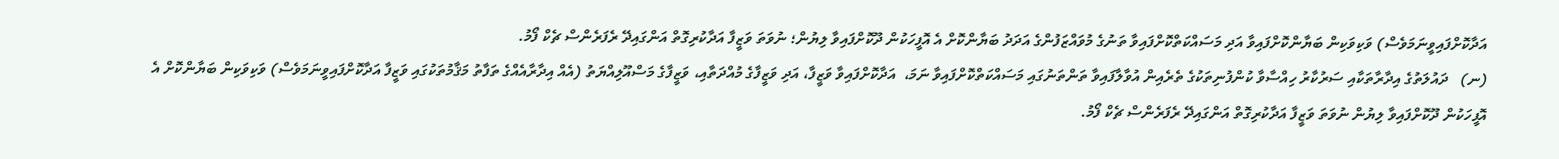އަދާކޮށްފައިވީނަމަވެސް) ވަކިވަކިން ބަޔާންކޮށްފައިވާ އަދި މަސައްކަތްކޮށްފައިވާ ތަނުގެ މުވައްޒަފުންގެ އަދަދު ބަޔާންކޮށް އެ އޮފީހަކުން ދޫކޮށްފައިވާ ލިޔުން؛ ނުވަތަ ވަޒީފާ އަދާކުރިގޮތް އަންގައިދޭ ރެފަރެންސް ޗެކް ފޯމު.
(ނ)   ދައުލަތުގެ އިދާރާތަކާއި ސަރުކާރު ހިއްސާވާ ކުންފުނިތަކުގެ ތެރެއިން އުވާލާފައިވާ ތަންތަނުގައި މަސައްކަތްކޮށްފައިވާ ނަމަ،  އަދާކޮށްފައިވާ ވަޒީފާ، އަދި ވަޒީފާގެ މުއްދަތާއި، ވަޒީފާގެ މަސްއޫލިއްޔަތު (އެއް އިދާރާއެއްގެ ތަފާތު މަޤާމުތަކުގައި ވަޒީފާ އަދާކޮށްފައިވީނަމަވެސް) ވަކިވަކިން ބަޔާންކޮށް އެ އޮފީހަކުން ދޫކޮށްފައިވާ ލިޔުން ނުވަތަ ވަޒީފާ އަދާކުރިގޮތް އަންގައިދޭ ރެފަރެންސް ޗެކް ފޯމު.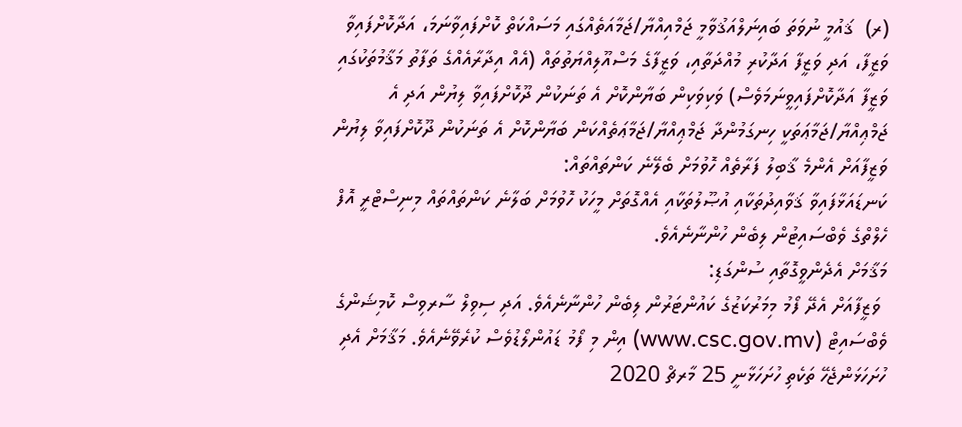(ރ)  ޤައުމީ ނުވަތަ ބައިނަލްއަޤުވާމީ ޖަމްއިއްޔާ/ޖަމާއަތެއްގައި މަސައްކަތް ކޮށްފައިވާނަމަ، އަދާކޮށްފައިވާ ވަޒީފާ، އަދި ވަޒީފާ އަދާކުރި މުއްދަތާއި، ވަޒީފާގެ މަސްއޫލިއްޔަތުތައް (އެއް އިދާރާއެއްގެ ތަފާތު މަޤާމުތަކުގައި ވަޒީފާ އަދާކޮށްފައިވީނަމަވެސް) ވަކިވަކިން ބަޔާންކޮށް އެ ތަނަކުން ދޫކޮށްފައިވާ ލިޔުން އަދި އެ ޖަމްޢިއްޔާ/ޖަމާޢަތަކީ ހިނގަމުންދާ ޖަމްޢިއްޔާ/ޖަމާޢަތެއްކަން ބަޔާންކޮށް އެ ތަނަކުން ދޫކޮށްފައިވާ ލިޔުން
ވަޒީފާއަށް އެންމެ ޤާބިލު ފަރާތެއް ހޮވުމަށް ބެލޭނެ ކަންތައްތައް:
ކަނޑައަޅާފައިވާ ޤަވާއިދުތަކާއި އުޞޫލުތަކާއި އެއްގޮތަށް މީހަކު ހޮވުމަށް ބަލާނެ ކަންތައްތައް މިނިސްޓްރީ އޮފް ހެލްތްގެ ވެބްސައިޓުން ލިބެން ހުންނާނެއެވެ.
މަޤާމަށް އެދެންވީގޮތާއި ސުންގަޑި:
 ވަޒީފާއަށް އެދޭ ފޯމު މިމަރުކަޒުގެ ކައުންޓަރުން ލިބެން ހުންނާނެއެވެ. އަދި ސިވިލް ސާރވިސް ކޮމިޝަންގެ ވެބްސައިޓް (www.csc.gov.mv) އިން މި ފޯމު ޑައުންލޯޑުވެސް ކުރެވޭނެއެވެ. މަޤާމަށް އެދި ހުށަހަޅަންޖެހޭ ތަކެތި ހުށަހަޅާނީ 25 މާރޗް 2020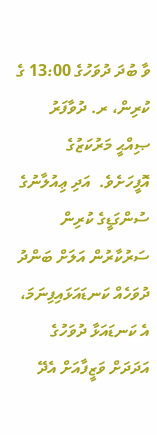ވާ ބުދަ ދުވަހުގެ 13:00 ގެ ކުރިން، ރ. ދުވާފަރު ޞިއްޙީ މަރުކަޒުގެ އޮފީހަށެވެ.  އަދި ޢިއުލާނުގެ ސުންގަޑީގެ ކުރިން ސަރުކާރުން އަލަށް ބަންދު ދުވަހެއް ކަނޑައަޅައިފިނަމަ، އެ ކަނޑައަޅާ ދުވަހުގެ އަދަދަށް ވަޒީފާއަށް އެދޭ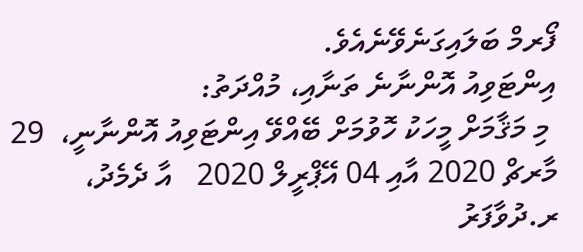ފޯރމް ބަލައިގަނެވޭނެއެވެ.
އިންޓަވިއު އޮންނާނެ ތަނާއި، މުއްދަތު:
 މި މަޤާމަށް މީހަކު ހޮވުމަށް ބޭއްވޭ އިންޓަވިއު އޮންނާނީ،  29 މާރޗް 2020 އާއި 04 އޭޕްރީލް 2020   އާ ދެމެދު، ރ.ދުވާފަރު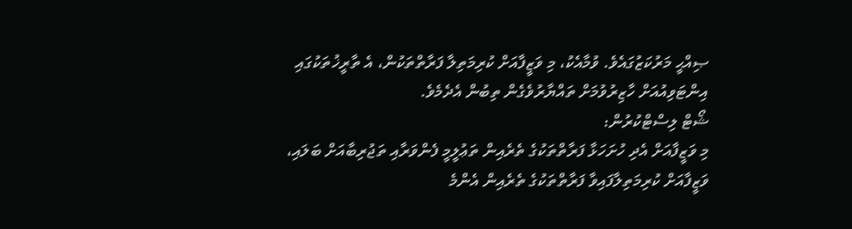ޞިއްޙީ މަރުކަޒުގައެވެ. ވުމާއެކު، މި ވަޒީފާއަށް ކުރިމަތިލާ ފަރާތްތަކުން، އެ ތާރީޚުތަކުގައި އިންޓަވިއުއަށް ހާޒިރުވުމަށް ތައްޔާރުވެގެން ތިބުން އެދެމެވެ.
ޝޯޓް ލިސްޓްކުރުން:
މި ވަޒީފާއަށް އެދި ހުށަހަޅާ ފަރާތްތަކުގެ ތެރެއިން ތަޢުލީމީ ފެންވަރާއި ތަޖުރިބާއަށް ބަލައި، ވަޒީފާއަށް ކުރިމަތިލާފައިވާ ފަރާތްތަކުގެ ތެރެއިން އެންމެ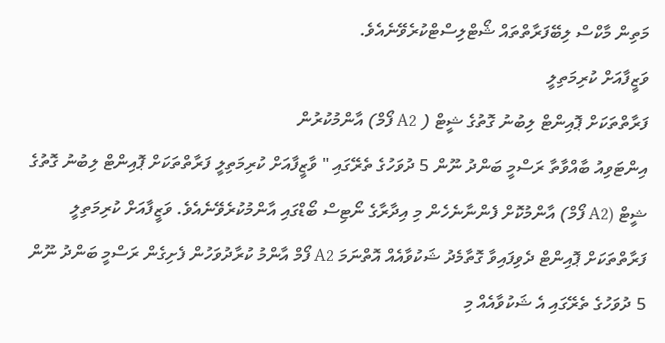މަތިން މާކްސް ލިބޭފަރާތްތައް ޝޯޓްލިސްޓްކުރެވޭނެއެވެ.
ވަޒީފާއަށް ކުރިމަތިލީ
ފަރާތްތަކަށް ޕޮއިންޓް ލިބުނު ގޮތުގެ ޝީޓް ( A2 ފޯމް) އާންމުކުރުން
އިންޓަވިއު ބާއްވާތާ ރަސްމީ ބަންދު ނޫން 5 ދުވަހުގެ ތެރޭގައި " ވާޒީފާއަށް ކުރިމަތިލީ ފަރާތްތަކަށް ޕޮއިންޓް ލިބުނު ގޮތުގެ ޝީޓް (A2 ފޯމް) އާންމުކޮށް ފެންނާނެހެން މި އިދާރާގެ ނޯޓިސް ބޯޑްގައި އާންމުކުރެވޭނެއެވެ. ވަޒީފާއަށް ކުރިމަތިލީ ފަރާތްތަކަށް ޕޮއިންޓް ދެވިފައިވާ ގޮތާމެދު ޝަކުވާއެއް އޮތްނަމަ A2 ފޯމް އާންމު ކުރާދުވަހުން ފެށިގެން ރަސްމީ ބަންދު ނޫން 5 ދުވަހުގެ ތެރޭގައި އެ ޝަކުވާއެއް މި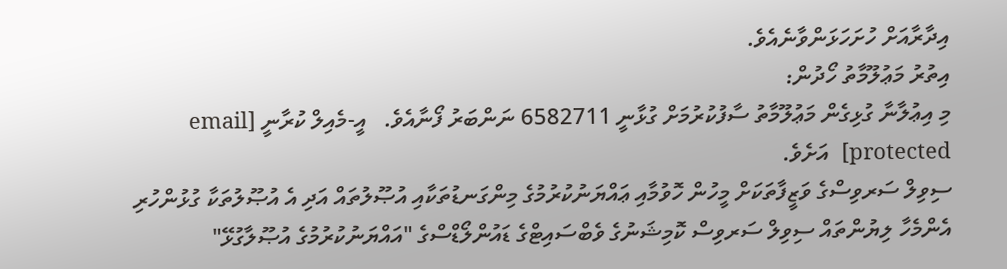އިދާރާއަށް ހުށަހަޅަންވާނެއެވެ.
އިތުރު މަޢުލޫމާތު ހޯދުން:
މި އިޢުލާނާ ގުޅިގެން މަޢުލޫމާތު ސާފުކުރުމަށް ގުޅާނީ 6582711 ނަންބަރު ފޯނާއެވެ.   އީ-މެއިލް ކުރާނީ [email protected]  އަށެވެ.
ސިވިލް ސަރވިސްގެ ވަޒީފާތަކަށް މީހުން ހޮވުމާއި ޢައްޔަނުކުރުމުގެ މިންގަނޑުތަކާއި އުޞޫލުތައް އަދި އެ އުޞޫލުތަކާ ގުޅުންހުރި އެންމެހާ ލިޔުންތައް ސިވިލް ސަރވިސް ކޮމިޝަނުގެ ވެބްސައިޓްގެ ޑައުންލޯޑްސްގެ "އައްޔަނުކުރުމުގެ އުޞޫލާގުޅޭ"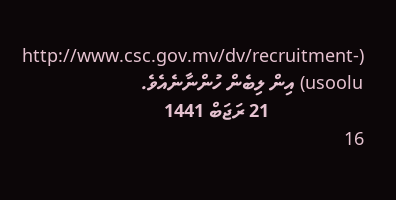(http://www.csc.gov.mv/dv/recruitment-usoolu) އިން ލިބެން ހުންނާނެއެވެ.
                    21 ރަޖަބް 1441
16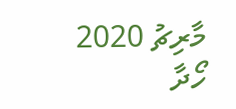މާރިޗު 2020
ހޯދާ